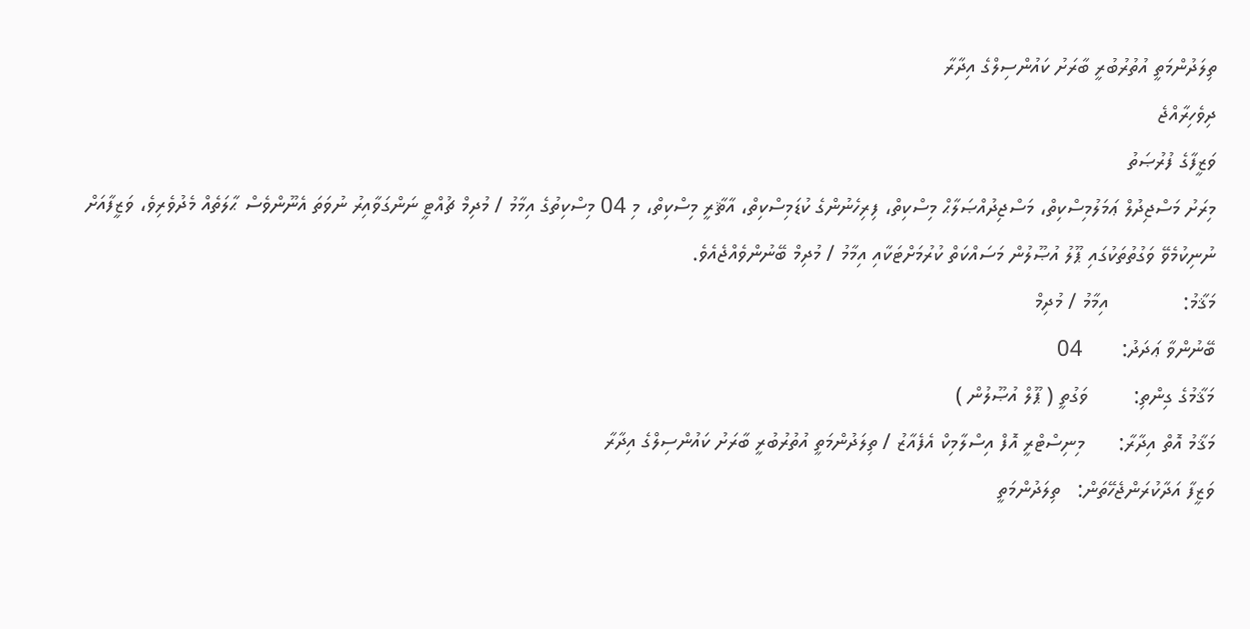ތިލަދުންމަތީ އުތުރުބުރީ ބާރަށު ކައުންސިލްގެ އިދާރާ
ދިވެހިރާއްޖެ
ވަޒީފާގެ ފުރުޞަތު
މިރަށު މަސްޖިދުލް ޢަމަލުމިސްކިތް، މަސްޖިދުއްޞަލާޙް މިސްކިތް، ފިރިހެނުންގެ ކުޑަމިސްކިތް، އާޘާރީ މިސްކިތް، މި 04 މިސްކިތުގެ އިމާމު / މުދިމް ޗުއްޓީ ނަންގަވާއިރު ނުވަތަ އެނޫންވެސް ޙާލަތެއް މެދުވެރިވެ، ވަޒީފާއަށް ނުނިކުމެވޭ ވަގުތުތަކުގައި ޕޫލު އުޞޫލުން މަސައްކަތް ކުރުމަށްޓަކާއި އިމާމު / މުދިމް ބޭނުންވެއްޖެއެވެ.
މަޤާމު:             އިމާމު / މުދިމް
ބޭނުންވާ ޢަދަދު:       04
މަޤާމުގެ ގިންތި:        ވަގުތީ ( ޕޫލް އުޞޫލުން )
މަޤާމު އޮތް އިދާރާ:      މިނިސްޓްރީ އޮފް އިސްލާމިކް އެފެއާޒު / ތިލަދުންމަތީ އުތުރުބުރީ ބާރަށު ކައުންސިލްގެ އިދާރާ
ވަޒީފާ އަދާކުރަންޖެހޭތަން:   ތިލަދުންމަތީ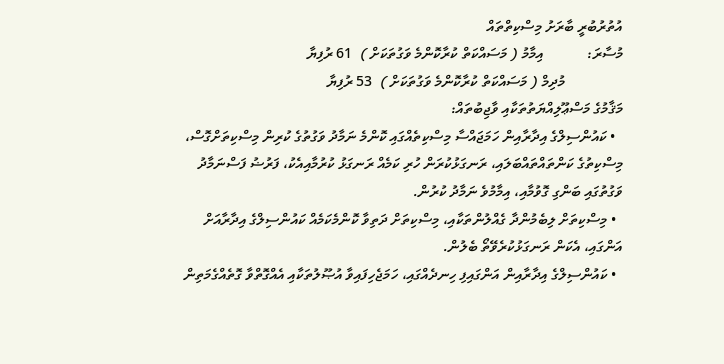އުތުރުބުރީ ބާރަށު މިސްކިތްތައް
މުސާރަ:            އިމާމު ( މަސައްކަތް ކުރާކޮންމެ ވަގުތަކަށް )  61 ރުފިޔާ
                މުދިމް ( މަސައްކަތް ކުރާކޮންމެ ވަގުތަކަށް )  53 ރުފިޔާ
މަޤާމުގެ މަސްޢޫލިއްޔަތުތަކާއި ވާޖިބުތައް:
  • ކައުންސިލްގެ އިދާރާއިން ހަމަޖައްސާ މިސްކިތެއްގައި ކޮންމެ ނަމާދު ވަގުތުގެ ކުރިން މިސްކިތަށްގޮސް، މިސްކިތުގެ ކަންތައްތައްބަލައި، ރަނގަޅުކުރަން ހުރި ކަމެއް ރަނގަޅު ކުރުމާއިއެކު، ފަރުޟު ފަސްނަމާދު ވަގުތުގައި ބަންގި ގޮވުމާއި، އިމާމުވެ ނަމާދު ކުރުން.
  • މިސްކިތަށް ލިބެމުންދާ ގެއްލުންތަކާއި، މިސްކިތަށް ދަތިވާ ކޮންމެކަމެއް ކައުންސިލްގެ އިދާރާއަށް އަންގައި، އެކަން ރަނގަޅުކުރެވޭތޯ ބެލުން.
  • ކައުންސިލްގެ އިދާރާއިން އަންގައިފި ހިނދެއްގައި، ހަމަޖެހިފައިވާ އުޞޫލުތަކާއި އެއްގޮތްވާ ގޮތެއްގެމަތިން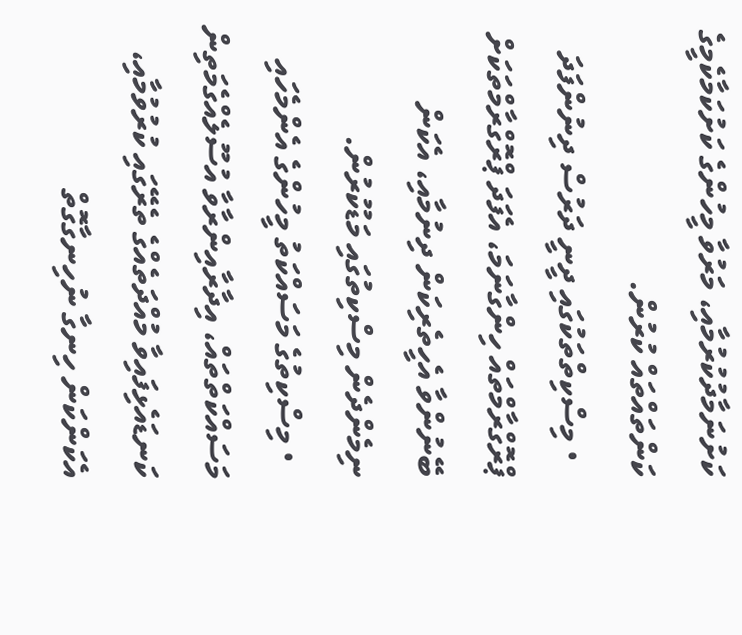ކަށުނަމާދުކުރުމާއި، މަރުވާ މީހުންގެ ކަށުކަމާކެމީގެ ކަންތައްތައް ކުރުން.
  • މިސްކިތްތަކުގައި ދީނީ ދަރުސް ދިނުންފަދަ ޕްރޮގްރާމްތައް ހިންގާނަމަ، އެފަދަ ޕްރޮގްރާމްތަކަށް ބޭނުންވާ އެހީތެރިކަން ދިނުމާއި، އެކަން ނިމެންދެން މިސްކިތުގައި މަޑުކުރުން.
  • މިސްކިތުގެ މަސައްކަތު މީހުންގެ އެންމެހައި މަސައްކަތްތައް، އިދާރާއިންރާވާ އުސޫލެއްގެމަތިން ކަނޑައެޅިފައިވާ މުއްދަތެއްގެ ތެރޭގައި ކުރުވުމާއި، އެކަންކަން ހިނގާ ނުހިނގާގޮތް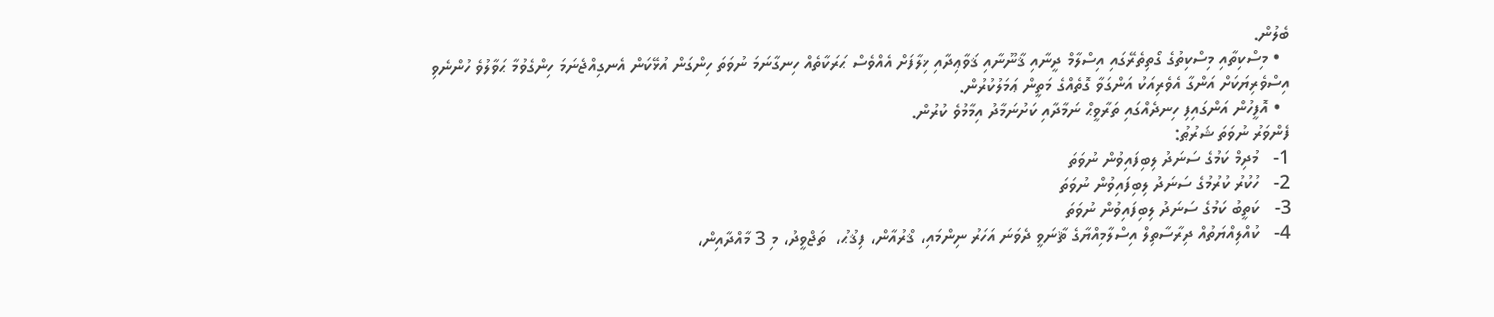ބެލުން.
  • މިސްކިތާއި މިސްކިތުގެ ގޯތިތެރޭގައި އިސްލާމް ދީނާއި ޤާނޫނާއި ޤަވާޢިދާއި ޚިލާފަށް އެއްވެސް ޙަރަކާތެއް ހިނގާނަމަ ނުވަތަ ހިންގަން އުޅޭކަން އެނގިއްޖެނަމަ ހިންގެވުމާ ޙަވާލުވެ ހުންނެވި އިސްވެރިޔަކަށް އަންގާ އެވެރިއަކު އަންގަވާ ގޮތެއްގެ މަތީން ޢަމަލުކުރުން.
  • އޮފީހުން އަންގައިފި ހިނދެއްގައި ތަރާވީޙް ނަމާދާއި ކަށުނަމާދު އިމާމުވެ ކުރުން.
ފެންވަރު ނުވަތަ ޝަރުޠު:
1-   މުދިމް ކަމުގެ ސަނަދު ލިބިފައިވުން ނުވަތަ
2-   ހުކުރު ކުރުމުގެ ސަނަދު ލިބިފައިވުން ނުވަތަ
3-   ކަތީބު ކަމުގެ ސަނަދު ލިބިފައިވުން ނުވަތަ
4-   ކުއްލިއްޔަތުއް ދިރާސާތިލް އިސްލާމިއްޔާގެ ޘާނަވީ ދެވަނަ އަހަރު ނިންމައި، ޤްރުއާން، ފިޤުޙު،  ތަޖްވީދު، މި 3 މާއްދާއިން،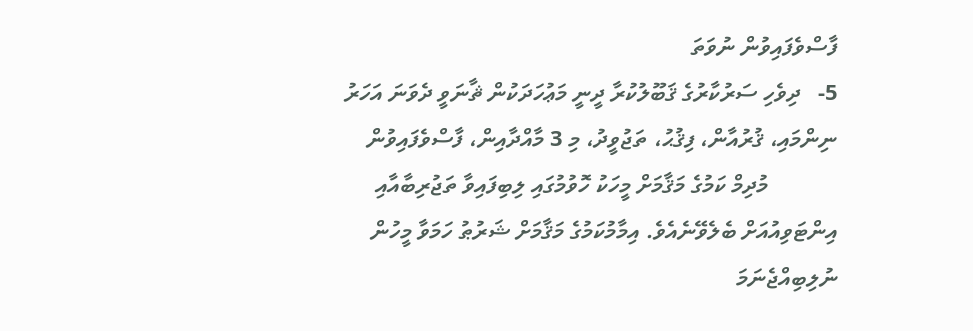ފާސްވެފައިވުން ނުވަތަ
5-   ދިވެހި ސަރުކާރުގެ ޤަބޫލުކުރާ ދީނީ މަޢުހަދަކުން ޘާނަވީ ދެވަނަ އަހަރު ނިންމައި، ޤުރުއާން، ފިޤުޙު، ތަޖުވީދު، މި 3 މާއްދާއިން، ފާސްވެފައިވުން
            މުދިމް ކަމުގެ މަޤާމަށް މީހަކު ހޮވުމުގައި ލިބިފައިވާ ތަޖުރިބާއާއި އިންޓަވިއުއަށް ބެލެވޭނެއެވެ. އިމާމުކަމުގެ މަޤާމަށް ޝަރުޠު ހަމަވާ މީހުން ނުލިބިއްޖެނަމަ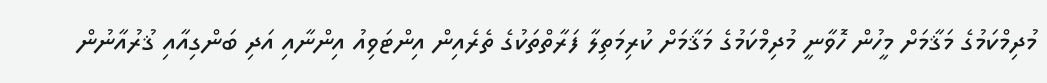މުދިމްކަމުގެ މަޤާމަށް މީހުން ހޮވާނީ މުދިމްކަމުގެ މަޤާމަށް ކުރިމަތިލާ ފަރާތްތަކުގެ ތެރެއިން އިންޓަވިއު އިންނާއި އަދި ބަންގިއާއި ޤުރުއާނުން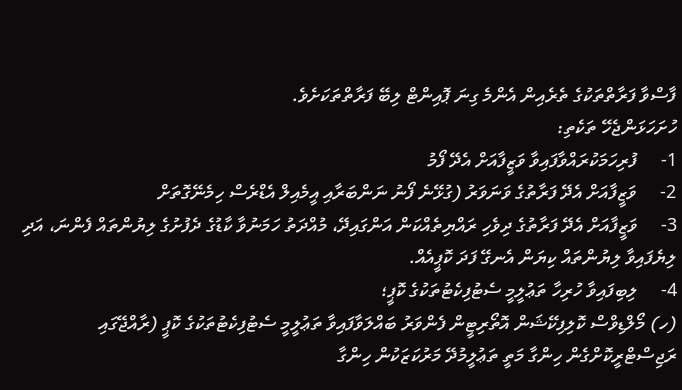ފާސްވާ ފަރާތްތަކުގެ ތެރެއިން އެންމެ ގިނަ ޕޮއިންޓް ލިބޭ ފަރާތްތަކަށެވެ.
ހުށަހަޅަންޖެހޭ ތަކެތި:
1-     ފުރިހަމަކުރައްވާފައިވާ ވަޒީފާއަށް އެދޭ ފޯމު
2-     ވަޒީފާއަށް އެދޭ ފަރާތުގެ ވަނަވަރު (ގުޅޭނެ ފޯނު ނަންބަރާއި އީމެއިލް އެޑްރެސް ހިމެނޭގޮތަށް
3-     ވަޒީފާއަށް އެދޭ ފަރާތުގެ ދިވެހި ރައްޔިތެއްކަން އަންގައިދޭ، މުއްދަތު ހަމަނުވާ ކާޑުގެ ދެފުށުގެ ލިޔުންތައް ފެންނަ، އަދި ލިޔެފައިވާ ލިޔުންތައް ކިޔަން އެނގޭ ފަދަ ކޮޕީއެއް.
4-     ލިބިފައިވާ ހުރިހާ ތަޢުލީމީ ސެޓުފިކެޓުތަކުގެ ކޮޕީ؛
(ހ) މޯލްޑިވްސް ކޮލިފިކޭޝަން އޮތޯރިޓީން ފެންވަރު ބައްލަވާފައިވާ ތަޢުލީމީ ސެޓުފިކެޓުތަކުގެ ކޮޕީ (ރާއްޖޭގައި ރަޖިސްޓްރީކޮށްގެން ހިންގާ މަތީ ތަޢުލީމުދޭ މަރުކަޒަކުން ހިންގާ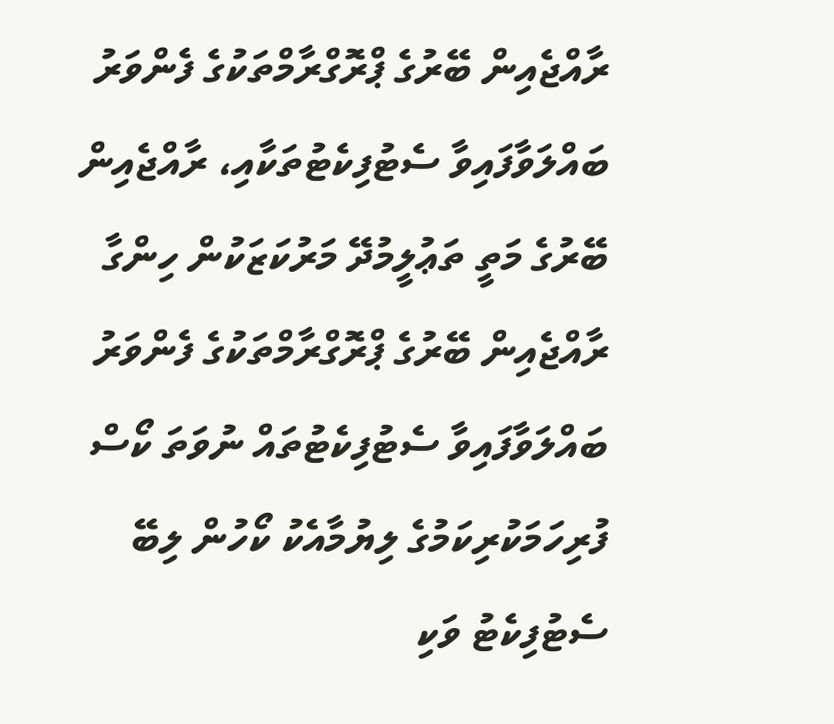ރާއްޖެއިން ބޭރުގެ ޕްރޮގްރާމްތަކުގެ ފެންވަރު ބައްލަވާފައިވާ ސެޓުފިކެޓުތަކާއި، ރާއްޖެއިން ބޭރުގެ މަތީ ތަޢުލީމުދޭ މަރުކަޒަކުން ހިންގާ ރާއްޖެއިން ބޭރުގެ ޕްރޮގްރާމްތަކުގެ ފެންވަރު ބައްލަވާފައިވާ ސެޓުފިކެޓުތައް ނުވަތަ ކޯސް ފުރިހަމަކުރިކަމުގެ ލިޔުމާއެކު ކޯހުން ލިބޭ ސެޓުފިކެޓު ވަކި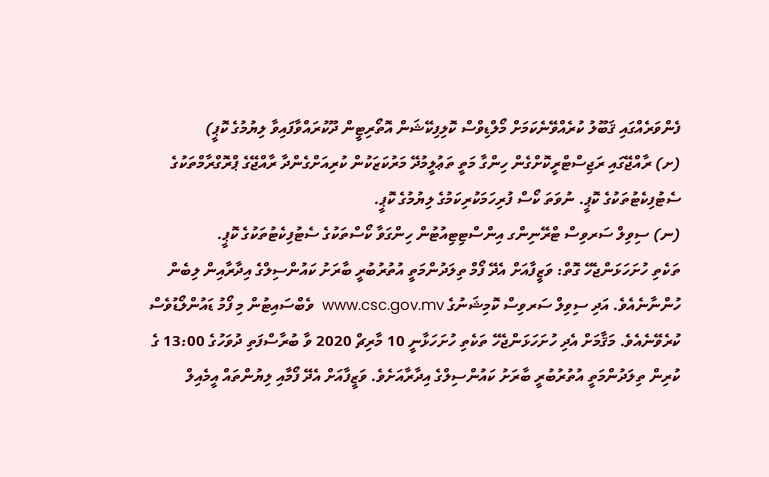ފެންވަރެއްގައި ޤަބޫލު ކުރެއްވޭނެކަމަށް މޯލްޑިވްސް ކޮލިފިކޭޝަން އޮތޯރިޓީން ދޫކުރައްވާފައިވާ ލިޔުމުގެ ކޮޕީ)
(ށ) ރާއްޖޭގައި ރަޖިސްޓްރީކޮށްގެން ހިންގާ މަތީ ތަޢުލީމުދޭ މަރުކަޒަކުން ކުރިއަށްގެންދާ ރާއްޖޭގެ ޕްރޮގްރާމްތަކުގެ ސެޓުފިކެޓުތަކުގެ ކޮޕީ. ނުވަތަ ކޯސް ފުރިހަމަކުރިކަމުގެ ލިޔުމުގެ ކޮޕީ.
(ނ) ސިވިލް ސަރވިސް ޓްރޭނިންގ އިންސްޓިޓިއުޓުން ހިންގަވާ ކޯސްތަކުގެ ސެޓުފިކެޓުތަކުގެ ކޮޕީ.
ތަކެތި ހުށަހަޅަންޖެހޭ ގޮތް: ވަޒީފާއަށް އެދޭ ފޯމް ތިލަދުންމަތީ އުތުރުބުރީ ބާރަށު ކައުންސިލްގެ އިދާރާއިން ލިބެން ހުންނާނެއެވެ. އަދި ސިވިލް ސަރވިސް ކޮމިޝަނުގެ www.csc.gov.mv  ވެބްސައިޓުން މި ފޯމު ޑައުންލޯޑުވެސް ކުރެވޭނެއެވެ. މަޤާމަށް އެދި ހުށަހަޅަންޖެހޭ ތަކެތި ހުށަހަޅާނީ 10 މާރިޗް 2020 ވާ ބުރާސްފަތި ދުވަހުގެ 13:00 ގެ ކުރިން ތިލަދުންމަތީ އުތުރުބުރީ ބާރަށު ކައުންސިލްގެ އިދާރާއަށެވެ. ވަޒީފާއަށް އެދޭ ފޯމާއި ލިޔުންތައް އީމެއިލް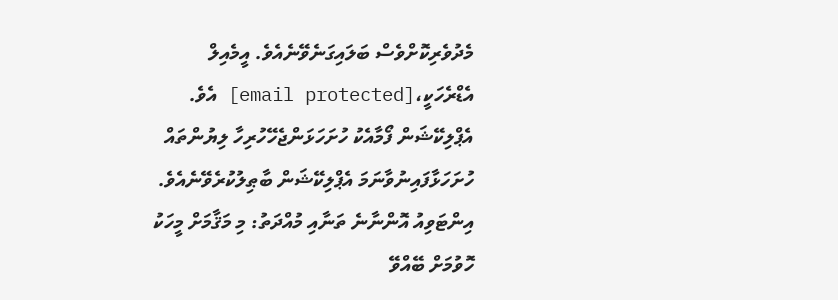މެދުވެރިކޮށްވެސް ބަލައިގަނެވޭނެއެވެ. އީމެއިލް އެޑްރެހަކީ،[email protected] އެވެ. އެޕްލިކޭޝަން ފޯމާއެކު ހުށަހަޅަންޖެހޭހުރިހާ ލިޔުންތައް ހުށަހަޅާފައިނުވާނަމަ އެޕްލިކޭޝަން ބާޠިލުކުރެވޭނެއެވެ.
އިންޓަވިއު އޮންނާނެ ތަނާއި މުއްދަތު: މި މަޤާމަށް މީހަކު ހޮވުމަށް ބޭއްވޭ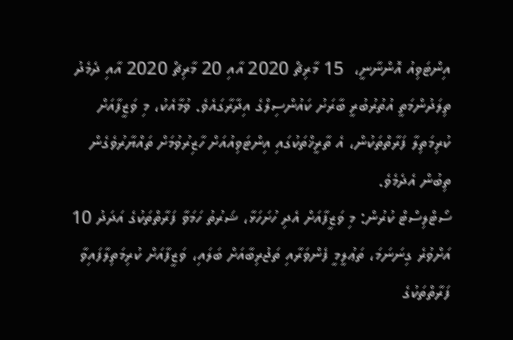އިންޓަވިއު އޮންނާނީ،  15 މާރިޗް 2020 އާއި 20 މާރިޗް 2020 އާއި ދެމެދު ތިލަދުންމަތީ އުތުރުބުރީ ބާރަށު ކައުންސިލްގެ އިދާރާގައެވެ. ވުމާއެކު، މި ވަޒީފާއަށް ކުރިމަތިލާ ފަރާތްތަކުން، އެ ތާރީޚްތަކުގައި އިންޓަވިއުއަށް ހާޒިރުވުމަށް ތައްޔާރުވެގެން ތިބުން އެދެމެވެ.
ސޯޓްލިސްޓް ކުރުން: މި ވަޒީފާއަށް އެދި ހުށަހަޅާ، ޝަރުތު ހަމަވާ ފަރާތްތަކުގެ އަދަދު 10 އަށްވުރެ ގިނަނަމަ، ތަޢުލީމީ ފެންވަރާއި ތަޖުރިބާއަށް ބަލައި، ވަޒީފާއަށް ކުރިމަތިލާފައިވާ ފަރާތްތަކުގެ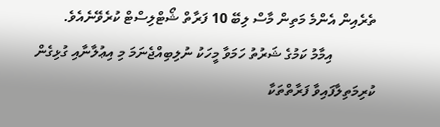ތެރެއިން އެންމެ މަތިން މާސް ލިބޭ 10 ފަރާތް ޝޯޓްލިސްޓް ކުރެވޭނެއެވެ.
            އިމާމު ކަމުގެ ޝަރުތު ހަމަވާ މީހަކު ނުލިބިއްޖެނަމަ މި އިޢުލާނާއި ގުޅިގެން ކުރިމަތިލާފައިވާ ފަރާތްތަކާ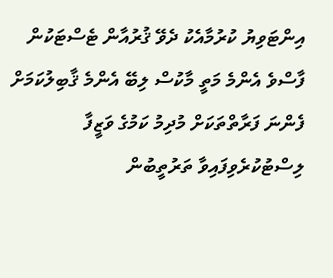އިންޓަވިޔު ކުރުމާއެކު ދެވޭ ޤުރުއާން ޓެސްޓަކުން ފާސްވެ އެންމެ މަތީ މާކުސް ލިބޭ އެންމެ ޤާބިލުކަމަށް ފެންނަ ފަރާތްތަކަށް މުދިމު ކަމުގެ ވަޒީފާ ލިސްޓުކުރެވިފައިވާ ތަރުތީބުން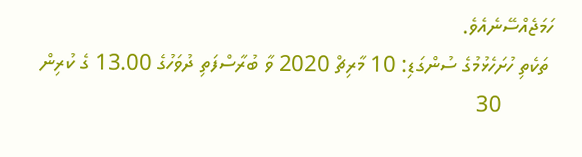ހަމަޖެއްސޭނެއެވެ.
 ތަކެތި ހުށަހެޅުމުގެ ސުންގަޑި: 10 މާރިޗް 2020 ވާ ބުރާސްފަތި ދުވަހުގެ 13.00 ގެ ކުރިން
         30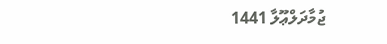ޖުމާދަލްޢޫލާ 1441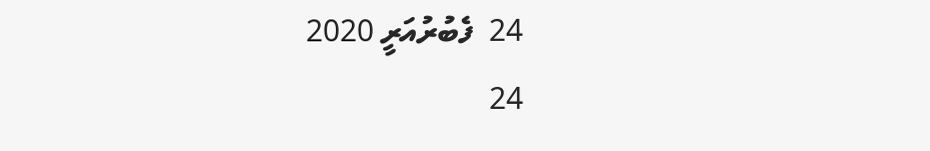24  ފެބުރުއަރީ 2020
24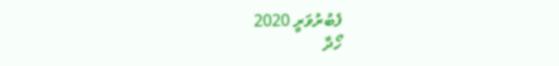ފެބުރުވަރީ 2020
ހޯދާ